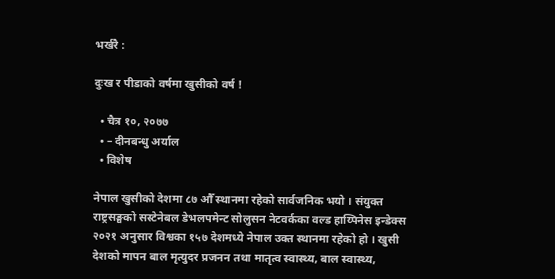भर्खरै :

दुःख र पीडाको वर्षमा खुसीको वर्ष !

  • चैत्र १०, २०७७
  • – दीनबन्धु अर्याल
  • विशेष

नेपाल खुसीको देशमा ८७ औँ स्थानमा रहेको सार्वजनिक भयो । संयुक्त राष्ट्रसङ्घको सस्टेनेबल डेभलपमेन्ट सोलुसन नेटवर्कका वल्ड हाय्पिनेस इन्डेक्स २०२१ अनुसार विश्वका १५७ देशमध्ये नेपाल उक्त स्थानमा रहेको हो । खुसी देशको मापन बाल मृत्युदर प्रजनन तथा मातृत्व स्वास्थ्य, बाल स्वास्थ्य,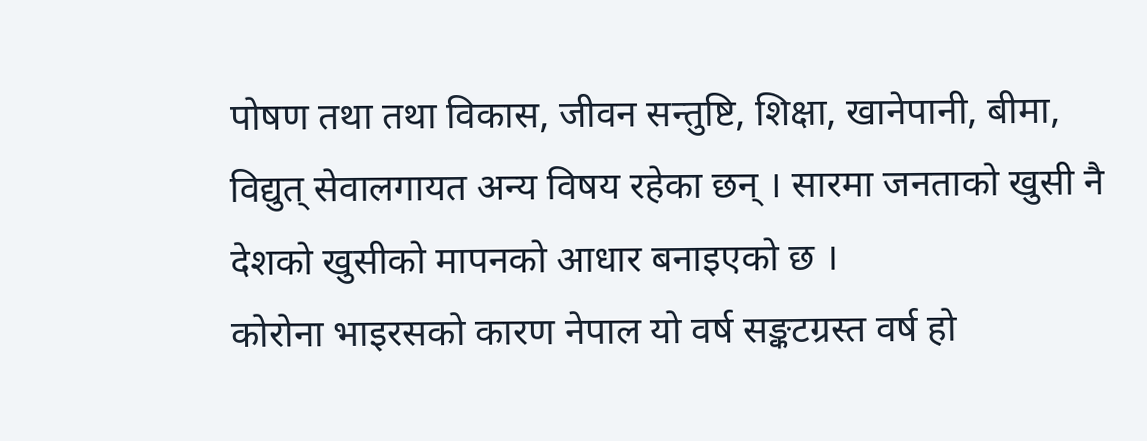पोषण तथा तथा विकास, जीवन सन्तुष्टि, शिक्षा, खानेपानी, बीमा, विद्युत् सेवालगायत अन्य विषय रहेका छन् । सारमा जनताको खुसी नै देशको खुसीको मापनको आधार बनाइएको छ ।
कोरोना भाइरसको कारण नेपाल यो वर्ष सङ्कटग्रस्त वर्ष हो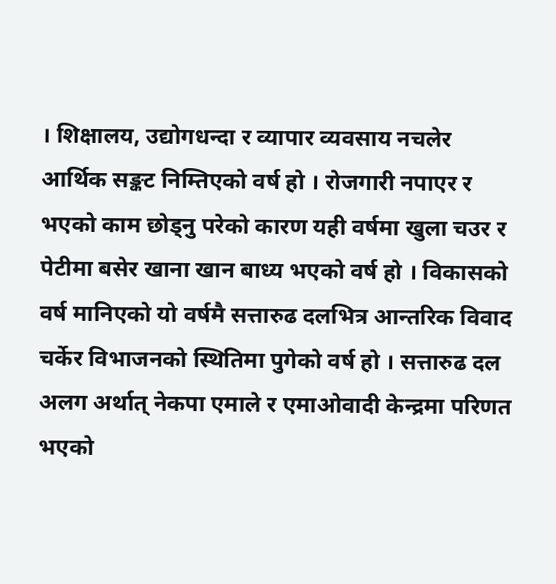। शिक्षालय, उद्योगधन्दा र व्यापार व्यवसाय नचलेर आर्थिक सङ्कट निम्तिएको वर्ष हो । रोजगारी नपाएर र भएको काम छोड्नु परेको कारण यही वर्षमा खुला चउर र पेटीमा बसेर खाना खान बाध्य भएको वर्ष हो । विकासको वर्ष मानिएको यो वर्षमै सत्तारुढ दलभित्र आन्तरिक विवाद चर्केर विभाजनको स्थितिमा पुगेको वर्ष हो । सत्तारुढ दल अलग अर्थात् नेकपा एमाले र एमाओवादी केन्द्रमा परिणत भएको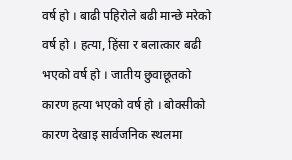वर्ष हो । बाढी पहिरोले बढी मान्छे मरेको वर्ष हो । हत्या, हिंसा र बलात्कार बढी भएको वर्ष हो । जातीय छुवाछूतको कारण हत्या भएको वर्ष हो । बोक्सीको कारण देखाइ सार्वजनिक स्थलमा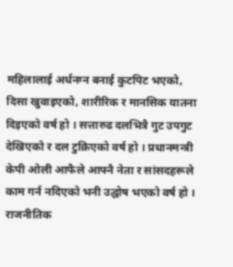महिलालाई अर्धनग्न बनाई कुटपिट भएको, दिसा खुवाइएको, शारीरिक र मानसिक यातना दिइएको वर्ष हो । सत्तारुढ दलभित्रै गुट उपगुट देखिएको र दल टुक्रिएको वर्ष हो । प्रधानमन्त्री केपी ओली आफैले आफ्नै नेता र सांसदहरूले काम गर्न नदिएको भनी उद्घोष भएको वर्ष हो । राजनीतिक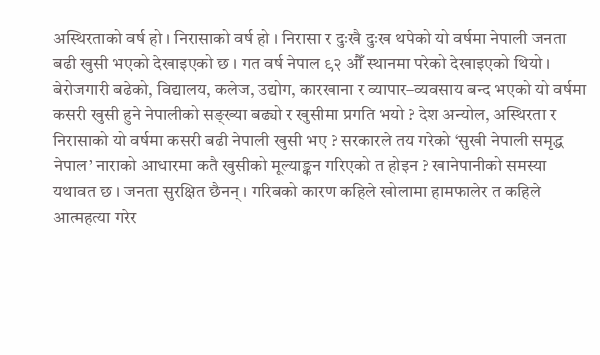अस्थिरताको वर्ष हो । निरासाको वर्ष हो । निरासा र दुःखै दुःख थपेको यो वर्षमा नेपाली जनता बढी खुसी भएको देखाइएको छ । गत वर्ष नेपाल ९२ औँ स्थानमा परेको देखाइएको थियो ।
बेरोजगारी बढेको, विद्यालय, कलेज, उद्योग, कारखाना र व्यापार–व्यवसाय बन्द भएको यो वर्षमा कसरी खुसी हुने नेपालीको सङ्ख्या बढ्यो र खुसीमा प्रगति भयो ? देश अन्योल, अस्थिरता र निरासाको यो वर्षमा कसरी बढी नेपाली खुसी भए ? सरकारले तय गरेको ‘सुखी नेपाली समृद्ध नेपाल’ नाराको आधारमा कतै खुसीको मूल्याङ्कन गरिएको त होइन ? खानेपानीको समस्या यथावत छ । जनता सुरक्षित छैनन् । गरिबको कारण कहिले खोलामा हामफालेर त कहिले आत्महत्या गरेर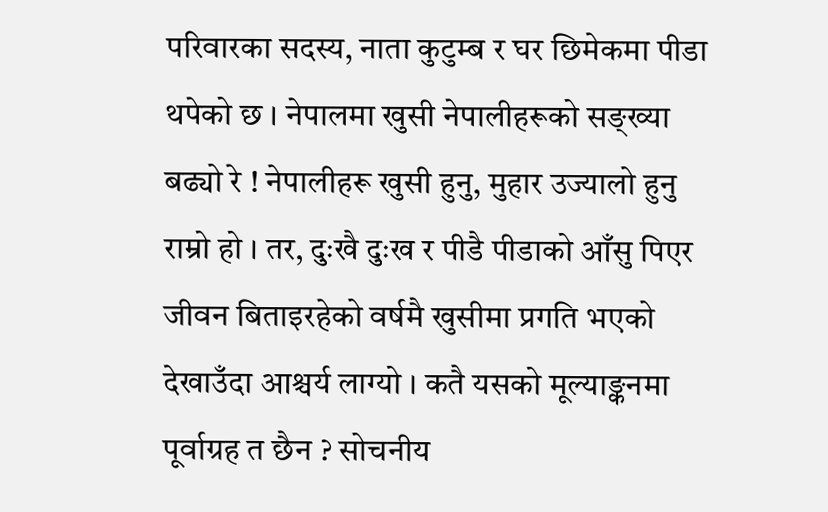परिवारका सदस्य, नाता कुटुम्ब र घर छिमेकमा पीडा थपेको छ । नेपालमा खुसी नेपालीहरूको सङ्ख्या बढ्यो रे ! नेपालीहरू खुसी हुनु, मुहार उज्यालो हुनु राम्रो हो । तर, दुःखै दुःख र पीडै पीडाको आँसु पिएर जीवन बिताइरहेको वर्षमै खुसीमा प्रगति भएको देखाउँदा आश्चर्य लाग्यो । कतै यसको मूल्याङ्कनमा पूर्वाग्रह त छैन ? सोचनीय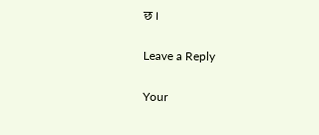छ ।

Leave a Reply

Your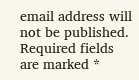email address will not be published. Required fields are marked *